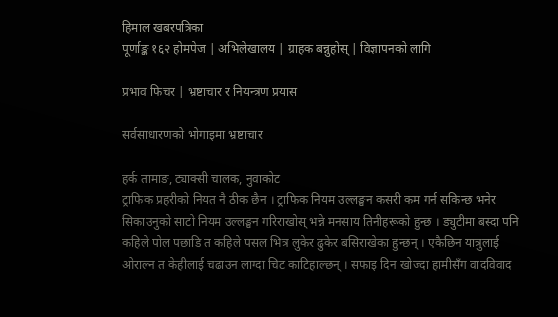हिमाल खबरपत्रिका
पूर्णाङ्क १६२ होमपेज | अभिलेखालय | ग्राहक बन्नुहोस् | विज्ञापनको लागि

प्रभाव फिचर | भ्रष्टाचार र नियन्त्रण प्रयास

सर्वसाधारणको भोगाइमा भ्रष्टाचार

हर्क तामाङ, ट्याक्सी चालक, नुवाकोट
ट्राफिक प्रहरीको नियत नै ठीक छैन । ट्राफिक नियम उल्लङ्घन कसरी कम गर्न सकिन्छ भनेर सिकाउनुको साटो नियम उल्लङ्घन गरिराखोस् भन्ने मनसाय तिनीहरूको हुन्छ । ड्युटीमा बस्दा पनि कहिले पोल पछाडि त कहिले पसल भित्र लुकेर ढुकेर बसिराखेका हुन्छन् । एकैछिन यात्रुलाई ओराल्न त केहीलाई चढाउन लाग्दा चिट काटिहाल्छन् । सफाइ दिन खोज्दा हामीसँग वादविवाद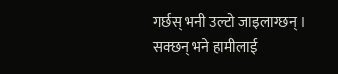गर्छस् भनी उल्टो जाइलाग्छन् । सक्छन् भने हामीलाई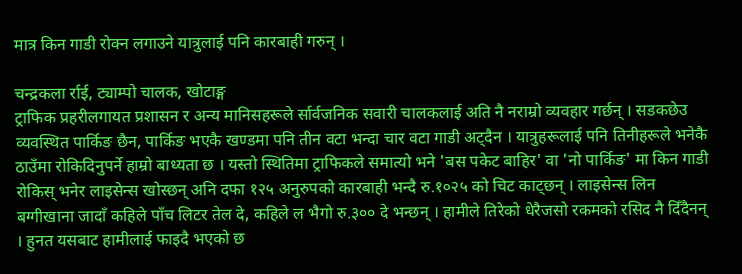मात्र किन गाडी रोक्न लगाउने यात्रुलाई पनि कारबाही गरुन् ।

चन्द्रकला र्राई, ट्याम्पो चालक, खोटाङ्ग
ट्राफिक प्रहरीलगायत प्रशासन र अन्य मानिसहरूले र्सार्वजनिक सवारी चालकलाई अति नै नराम्रो व्यवहार गर्छन् । सडकछेउ व्यवस्थित पार्किङ छैन, पार्किङ भएकै खण्डमा पनि तीन वटा भन्दा चार वटा गाडी अट्दैन । यात्रुहरूलाई पनि तिनीहरूले भनेकै ठाउँमा रोकिदिनुपर्ने हाम्रो बाध्यता छ । यस्तो स्थितिमा ट्राफिकले समात्यो भने 'बस पकेट बाहिर' वा 'नो पार्किङ' मा किन गाडी रोकिस् भनेर लाइसेन्स खोस्छन् अनि दफा १२५ अनुरुपको कारबाही भन्दै रु.१०२५ को चिट काट्छन् । लाइसेन्स लिन बग्गीखाना जादाँ कहिले पाँच लिटर तेल दे, कहिले ल भैगो रु.३०० दे भन्छन् । हामीले तिरेको धेरैजसो रकमको रसिद नै दिँदैनन् । हुनत यसबाट हामीलाई फाइदै भएको छ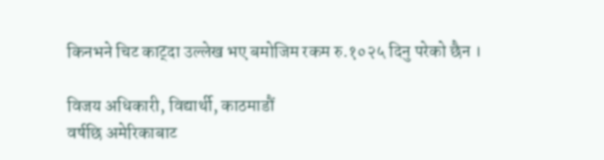किनभने चिट काट्दा उल्लेख भए बमोजिम रकम रु.१०२५ दिनु परेको छैन ।

विजय अधिकारी, विद्यार्थी, काठमाडौं
वर्षछि अमेरिकाबाट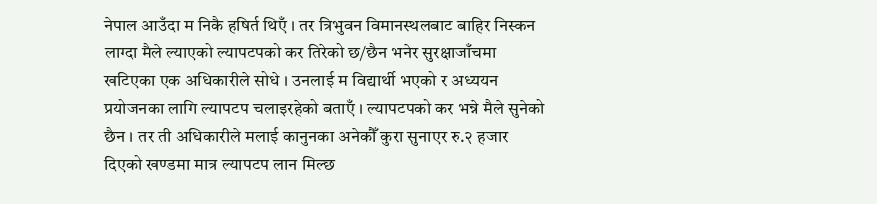नेपाल आउँदा म निकै हषिर्त थिएँ । तर त्रिभुवन विमानस्थलबाट बाहिर निस्कन लाग्दा मैले ल्याएको ल्यापटपको कर तिरेको छ/छैन भनेर सुरक्षाजाँचमा खटिएका एक अधिकारीले सोधे । उनलाई म विद्यार्थी भएको र अध्ययन प्रयोजनका लागि ल्यापटप चलाइरहेको बताएँ । ल्यापटपको कर भन्ने मैले सुनेको छैन । तर ती अधिकारीले मलाई कानुनका अनेकौँ कुरा सुनाएर रु.२ हजार दिएको खण्डमा मात्र ल्यापटप लान मिल्छ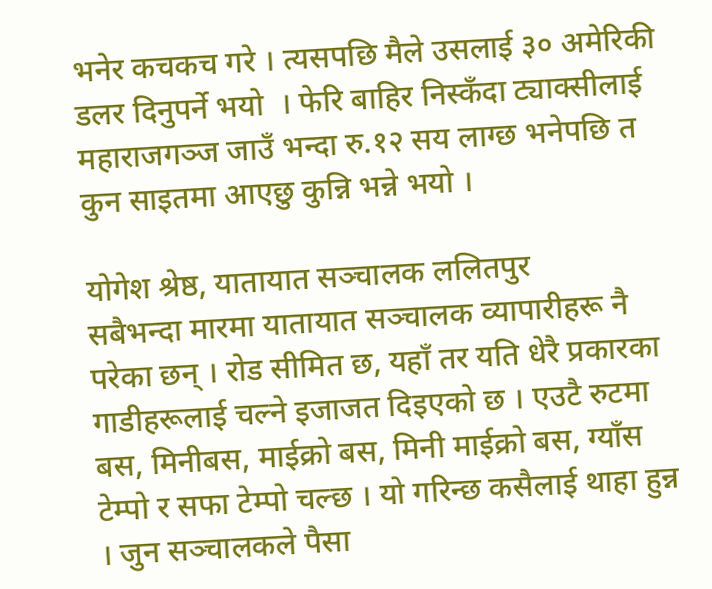भनेर कचकच गरे । त्यसपछि मैले उसलाई ३० अमेरिकी डलर दिनुपर्ने भयो  । फेरि बाहिर निस्कँदा ट्याक्सीलाई महाराजगञ्ज जाउँ भन्दा रु.१२ सय लाग्छ भनेपछि त कुन साइतमा आएछु कुन्नि भन्ने भयो ।

योगेश श्रेष्ठ, यातायात सञ्चालक ललितपुर
सबैभन्दा मारमा यातायात सञ्चालक व्यापारीहरू नै परेका छन् । रोड सीमित छ, यहाँ तर यति धेरै प्रकारका गाडीहरूलाई चल्ने इजाजत दिइएको छ । एउटै रुटमा बस, मिनीबस, माईक्रो बस, मिनी माईक्रो बस, ग्याँस टेम्पो र सफा टेम्पो चल्छ । यो गरिन्छ कसैलाई थाहा हुन्न । जुन सञ्चालकले पैसा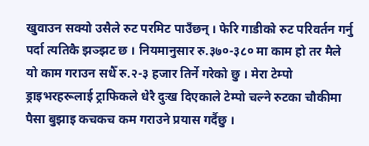खुवाउन सक्यो उसैले रुट परमिट पाउँछन् । फेरि गाडीको रुट परिवर्तन गर्नु पर्दा त्यतिकै झञ्झट छ । नियमानुसार रु.३७०-३८० मा काम हो तर मैले यो काम गराउन सधैँ रु.२-३ हजार तिर्ने गरेको छु । मेरा टेम्पो ड्राइभरहरूलाई ट्राफिकले धेरै दुःख दिएकाले टेम्पो चल्ने रुटका चौकीमा पैसा बुझाइ कचकच कम गराउने प्रयास गर्दैछु ।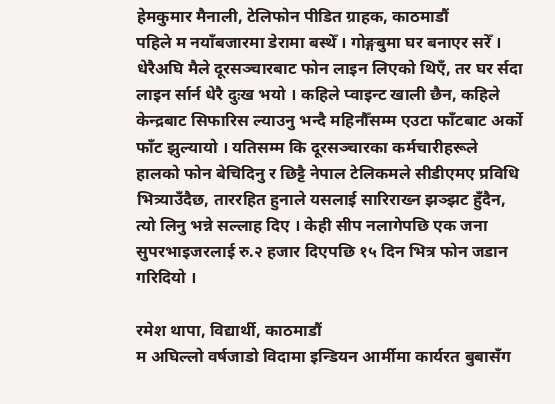हेमकुमार मैनाली, टेलिफोन पीडित ग्राहक, काठमाडौं
पहिले म नयाँबजारमा डेरामा बस्थेँ । गोङ्गबुमा घर बनाएर सरेँ । धेरैअघि मैले दूरसञ्चारबाट फोन लाइन लिएको थिएँ, तर घर र्सदा लाइन र्सार्न धेरै दुःख भयो । कहिले प्वाइन्ट खाली छैन, कहिले केन्द्रबाट सिफारिस ल्याउनु भन्दै महिनौँसम्म एउटा फाँटबाट अर्को फाँट झुल्यायो । यतिसम्म कि दूरसञ्चारका कर्मचारीहरूले हालको फोन बेचिदिनु र छिट्टै नेपाल टेलिकमले सीडीएमए प्रविधि भित्र्याउँदैछ, ताररहित हुनाले यसलाई सारिराख्न झञ्झट हुँदैन, त्यो लिनु भन्ने सल्लाह दिए । केही सीप नलागेपछि एक जना सुपरभाइजरलाई रु.२ हजार दिएपछि १५ दिन भित्र फोन जडान गरिदियो ।

रमेश थापा, विद्यार्थी, काठमाडौं
म अघिल्लो वर्षजाडो विदामा इन्डियन आर्मीमा कार्यरत बुबासँग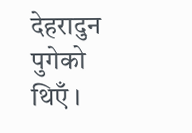देहरादुन पुगेको थिएँ ।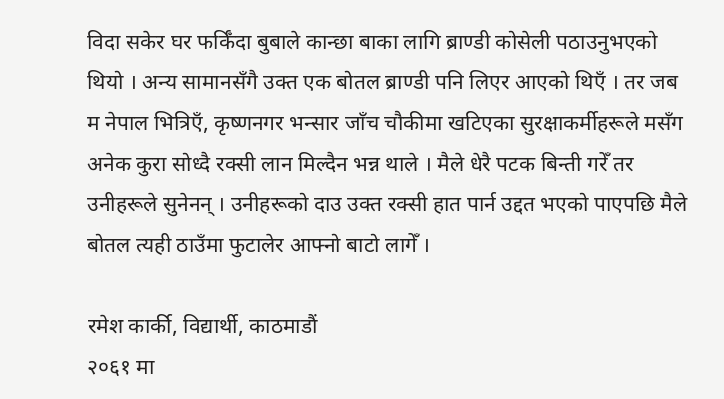विदा सकेर घर फर्किँदा बुबाले कान्छा बाका लागि ब्राण्डी कोसेली पठाउनुभएको थियो । अन्य सामानसँगै उक्त एक बोतल ब्राण्डी पनि लिएर आएको थिएँ । तर जब म नेपाल भित्रिएँ, कृष्णनगर भन्सार जाँच चौकीमा खटिएका सुरक्षाकर्मीहरूले मसँग अनेक कुरा सोध्दै रक्सी लान मिल्दैन भन्न थाले । मैले धेरै पटक बिन्ती गरेँ तर उनीहरूले सुनेनन् । उनीहरूको दाउ उक्त रक्सी हात पार्न उद्दत भएको पाएपछि मैले बोतल त्यही ठाउँमा फुटालेर आफ्नो बाटो लागेँ ।

रमेश कार्की, विद्यार्थी, काठमाडौं
२०६१ मा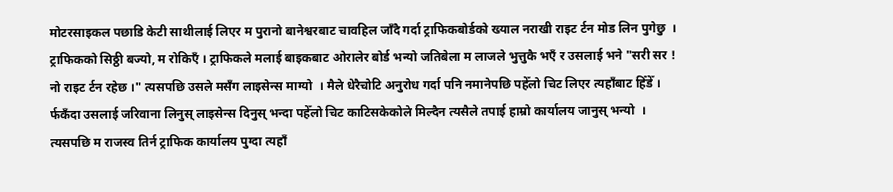मोटरसाइकल पछाडि केटी साथीलाई लिएर म पुरानो बानेश्वरबाट चावहिल जाँदै गर्दा ट्राफिकबोर्डको ख्याल नराखी राइट र्टन मोड लिन पुगेछु  । ट्राफिकको सिठ्ठी बज्यो, म रोकिएँ । ट्राफिकले मलाई बाइकबाट ओरालेर बोर्ड भन्यो जतिबेला म लाजले भुत्तुकै भएँ र उसलाई भने "सरी सर ! नो राइट र्टन रहेछ ।" त्यसपछि उसले मसँग लाइसेन्स माग्यो  । मैले धेरैचोटि अनुरोध गर्दा पनि नमानेपछि पहेँलो चिट लिएर त्यहाँबाट हिँडेँ । र्फकँदा उसलाई जरिवाना लिनुस् लाइसेन्स दिनुस् भन्दा पहेँलो चिट काटिसकेकोले मिल्दैन त्यसैले तपाई हाम्रो कार्यालय जानुस् भन्यो  । त्यसपछि म राजस्व तिर्न ट्राफिक कार्यालय पुग्दा त्यहाँ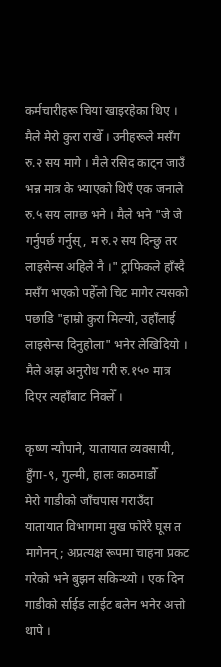कर्मचारीहरू चिया खाइरहेका थिए । मैले मेरो कुरा राखेँ । उनीहरूले मसँग रु.२ सय मागे । मैले रसिद काट्न जाउँ भन्न मात्र के भ्याएको थिएँ एक जनाले रु.५ सय लाग्छ भने । मैले भने "जे जे गर्नुपर्छ गर्नुस्, म रु.२ सय दिन्छु तर लाइसेन्स अहिले नै ।" ट्राफिकले हाँस्दै मसँग भएको पहेँलो चिट मागेर त्यसको पछाडि "हाम्रो कुरा मिल्यो, उहाँलाई लाइसेन्स दिनुहोला" भनेर लेखिदियो । मैले अझ अनुरोध गरी रु.१५० मात्र दिएर त्यहाँबाट निक्लेँ ।

कृष्ण न्यौपाने, यातायात व्यवसायी, हुँगा-९, गुल्मी, हालः काठमाडौँ
मेरो गाडीको जाँचपास गराउँदा यातायात विभागमा मुख फोरेरै घूस त मागेनन्; अप्रत्यक्ष रूपमा चाहना प्रकट गरेको भने बुझन सकिन्थ्यो । एक दिन गाडीको र्साईड लाईट बलेन भनेर अत्तो थापे ।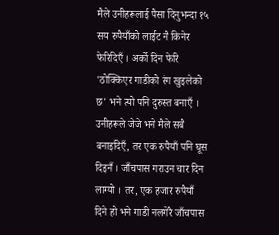मैले उनीहरूलाई पैसा दिनुभन्दा १५ सय रुपैयाँको लाईट नै किनेर फेरिदिएँ । अर्को दिन फेरि 'ठोक्किएर गाडीको रंग खुइलेको छ' भने त्यो पनि दुरुस्त बनाएँ । उनीहरूले जेजे भने मैले सबै बनाइदिएँ, तर एक रुपैयाँ पनि घूस दिइनँ । जाँचपास गराउन चार दिन लाग्यो । तर, एक हजार रुपैयाँ दिने हो भने गाडी नलगेरै जाँचपास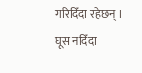गरिदिँदा रहेछन् । घूस नदिँदा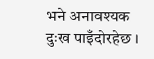भने अनावश्यक दुःख पाइँदोरहेछ ।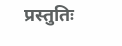प्रस्तुतिः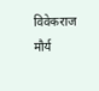विवेकराज मौर्य